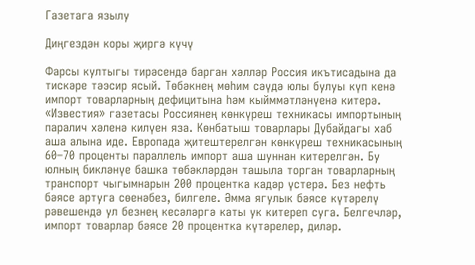Газетага язылу

Диңгездән коры җиргә күчү

Фарсы култыгы тирәсендә барган хәлләр Россия икътисадына да тискәре тәэсир ясый. Төбәкнең мөһим сәүдә юлы булуы күп кенә импорт товарларның дефицитына һәм кыйммәтләнүенә китерә. «Известия» газетасы Россиянең көнкүреш техникасы импортының паралич хәленә килүен яза. Көнбатыш товарлары Дубайдагы хаб аша алына иде. Европада җитештерелгән көнкүреш техникасының 60–70 проценты параллель импорт аша шуннан китерелгән. Бу юлның бикләнүе башка төбәкләрдән ташыла торган товарларның транспорт чыгымнарын 200 процентка кадәр үстерә. Без нефть бәясе артуга сөенәбез, билгеле. Әмма ягулык бәясе күтәрелү рәвешендә ул безнең кесәләргә каты ук китереп суга. Белгечләр, импорт товарлар бәясе 20 процентка күтәрелер, диләр.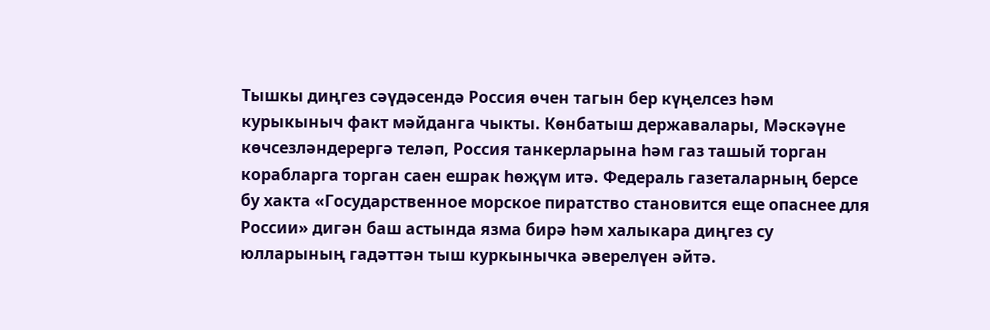Тышкы диңгез сәүдәсендә Россия өчен тагын бер күңелсез һәм курыкыныч факт мәйданга чыкты. Көнбатыш державалары, Мәскәүне көчсезләндерергә теләп, Россия танкерларына һәм газ ташый торган корабларга торган саен ешрак һөҗүм итә. Федераль газеталарның берсе бу хакта «Государственное морское пиратство становится еще опаснее для России» дигән баш астында язма бирә һәм халыкара диңгез су юлларының гадәттән тыш куркынычка әверелүен әйтә.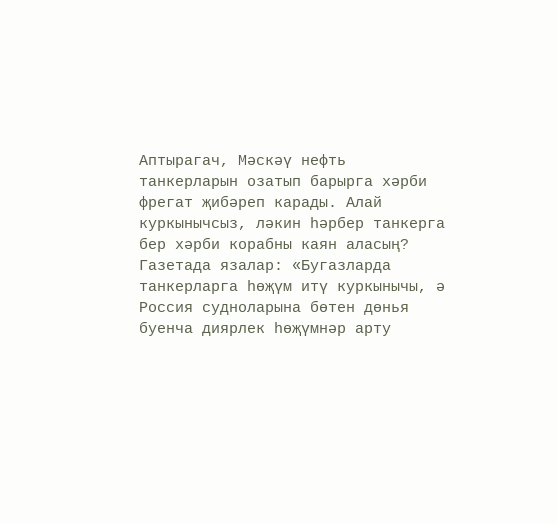Аптырагач, Мәскәү нефть танкерларын озатып барырга хәрби фрегат җибәреп карады. Алай куркынычсыз, ләкин һәрбер танкерга бер хәрби корабны каян аласың? Газетада язалар: «Бугазларда танкерларга һөҗүм итү куркынычы, ә Россия судноларына бөтен дөнья буенча диярлек һөҗүмнәр арту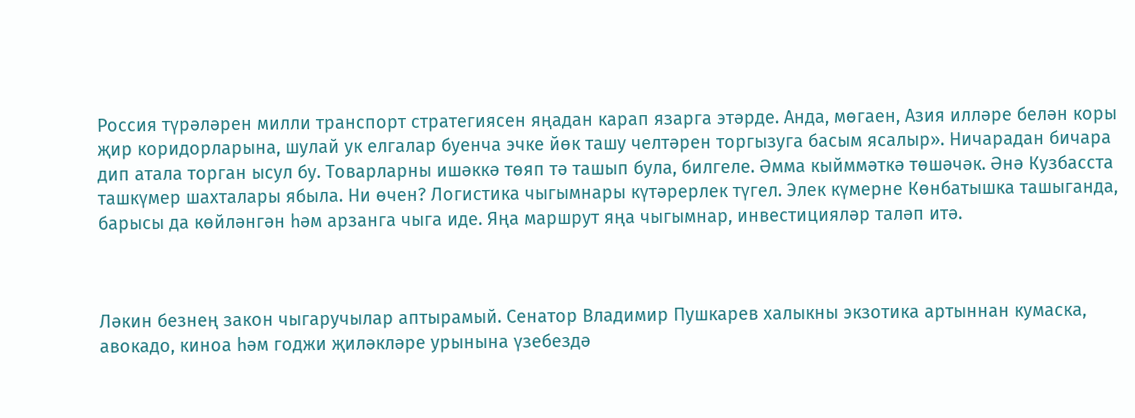Россия түрәләрен милли транспорт стратегиясен яңадан карап язарга этәрде. Анда, мөгаен, Азия илләре белән коры җир коридорларына, шулай ук елгалар буенча эчке йөк ташу челтәрен торгызуга басым ясалыр». Ничарадан бичара дип атала торган ысул бу. Товарларны ишәккә төяп тә ташып була, билгеле. Әмма кыйммәткә төшәчәк. Әнә Кузбасста ташкүмер шахталары ябыла. Ни өчен? Логистика чыгымнары күтәрерлек түгел. Элек күмерне Көнбатышка ташыганда, барысы да көйләнгән һәм арзанга чыга иде. Яңа маршрут яңа чыгымнар, инвестицияләр таләп итә.



Ләкин безнең закон чыгаручылар аптырамый. Сенатор Владимир Пушкарев халыкны экзотика артыннан кумаска, авокадо, киноа һәм годжи җиләкләре урынына үзебездә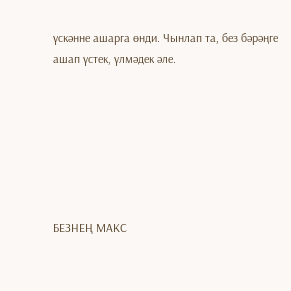үскәнне ашарга өнди. Чынлап та, без бәрәңге ашап үстек, үлмәдек әле.







БЕЗНЕҢ МАКС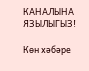КАНАЛЫНА ЯЗЫЛЫГЫЗ!

Көн хәбәре